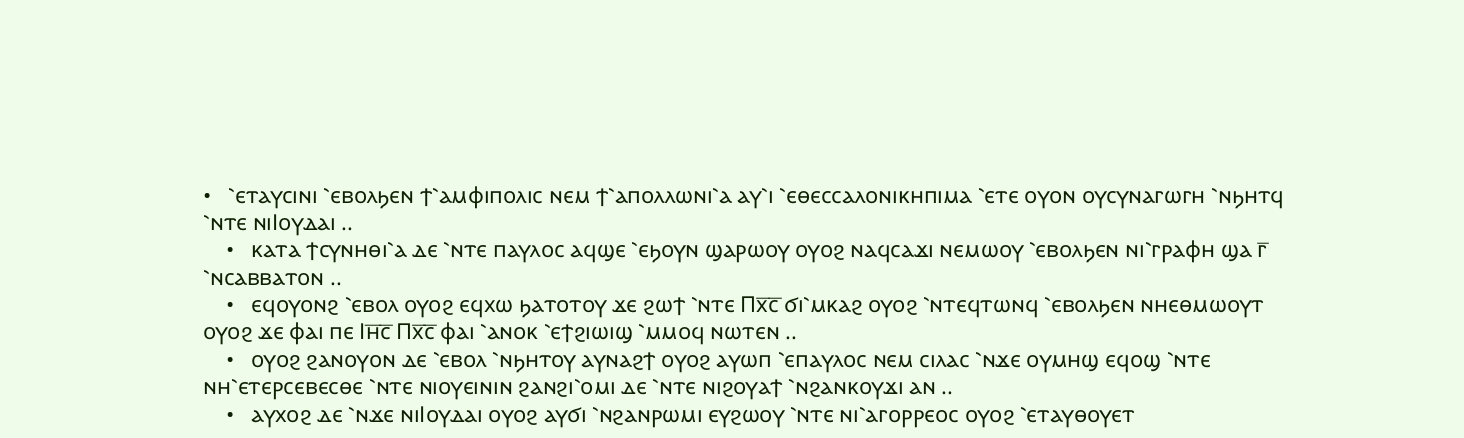•   ⳿ⲉⲧⲁⲩⲥⲓⲛⲓ ⳿ⲉⲃⲟⲗϧⲉⲛ ϯ⳿ⲁⲙⲫⲓⲡⲟⲗⲓⲥ ⲛⲉⲙ ϯ⳿ⲁⲡⲟⲗⲗⲱⲛⲓ⳿ⲁ ⲁⲩ⳿ⲓ ⳿ⲉⲑⲉⲥⲥⲁⲗⲟⲛⲓⲕⲏⲡⲓⲙⲁ ⳿ⲉⲧⲉ ⲟⲩⲟⲛ ⲟⲩⲥⲩⲛⲁⲅⲱⲅⲏ ⳿ⲛϧⲏⲧϥ ⳿ⲛⲧⲉ ⲛⲓⲒⲟⲩⲇⲁⲓ ..
    •   ⲕⲁⲧⲁ ϯⲥⲩⲛⲏⲑⲓ⳿ⲁ ⲇⲉ ⳿ⲛⲧⲉ ⲡⲁⲩⲗⲟⲥ ⲁϥϣⲉ ⳿ⲉϧⲟⲩⲛ ϣⲁⲣⲱⲟⲩ ⲟⲩⲟϩ ⲛⲁϥⲥⲁϫⲓ ⲛⲉⲙⲱⲟⲩ ⳿ⲉⲃⲟⲗϧⲉⲛ ⲛⲓ⳿ⲅⲣⲁⲫⲏ ϣⲁ ⲅ̅ ⳿ⲛⲥⲁⲃⲃⲁⲧⲟⲛ ..
    •   ⲉϥⲟⲩⲟⲛϩ ⳿ⲉⲃⲟⲗ ⲟⲩⲟϩ ⲉϥⲭⲱ ϧⲁⲧⲟⲧⲟⲩ ϫⲉ ϩⲱϯ ⳿ⲛⲧⲉ Ⲡⲭ̅ⲥ̅ ϭⲓ⳿ⲙⲕⲁϩ ⲟⲩⲟϩ ⳿ⲛⲧⲉϥⲧⲱⲛϥ ⳿ⲉⲃⲟⲗϧⲉⲛ ⲛⲏⲉⲑⲙⲱⲟⲩⲧ ⲟⲩⲟϩ ϫⲉ ⲫⲁⲓ ⲡⲉ Ⲓⲏ̅ⲥ̅ Ⲡⲭ̅ⲥ̅ ⲫⲁⲓ ⳿ⲁⲛⲟⲕ ⳿ⲉϯϩⲓⲱⲓϣ ⳿ⲙⲙⲟϥ ⲛⲱⲧⲉⲛ ..
    •   ⲟⲩⲟϩ ϩⲁⲛⲟⲩⲟⲛ ⲇⲉ ⳿ⲉⲃⲟⲗ ⳿ⲛϧⲏⲧⲟⲩ ⲁⲩⲛⲁϩϯ ⲟⲩⲟϩ ⲁⲩⲱⲡ ⳿ⲉⲡⲁⲩⲗⲟⲥ ⲛⲉⲙ ⲥⲓⲗⲁⲥ ⳿ⲛϫⲉ ⲟⲩⲙⲏϣ ⲉϥⲟϣ ⳿ⲛⲧⲉ ⲛⲏ⳿ⲉⲧⲉⲣⲥⲉⲃⲉⲥⲑⲉ ⳿ⲛⲧⲉ ⲛⲓⲟⲩⲉⲓⲛⲓⲛ ϩⲁⲛϩⲓ⳿ⲟⲙⲓ ⲇⲉ ⳿ⲛⲧⲉ ⲛⲓϩⲟⲩⲁϯ ⳿ⲛϩⲁⲛⲕⲟⲩϫⲓ ⲁⲛ ..
    •   ⲁⲩⲭⲟϩ ⲇⲉ ⳿ⲛϫⲉ ⲛⲓⲒⲟⲩⲇⲁⲓ ⲟⲩⲟϩ ⲁⲩϭⲓ ⳿ⲛϩⲁⲛⲣⲱⲙⲓ ⲉⲩϩⲱⲟⲩ ⳿ⲛⲧⲉ ⲛⲓ⳿ⲁⲅⲟⲣⲣⲉⲟⲥ ⲟⲩⲟϩ ⳿ⲉⲧⲁⲩⲑⲟⲩⲉⲧ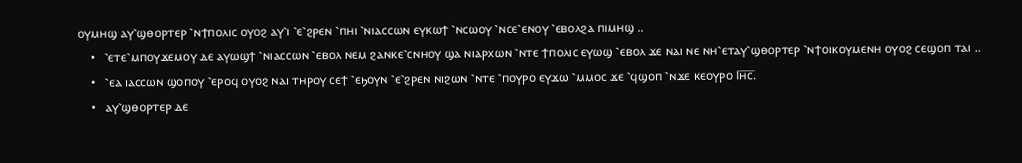ⲟⲩⲙⲏϣ ⲁⲩ⳿ϣⲑⲟⲣⲧⲉⲣ ⳿ⲛϯⲡⲟⲗⲓⲥ ⲟⲩⲟϩ ⲁⲩ⳿ⲓ ⳿ⲉ⳿ϩⲣⲉⲛ ⳿ⲡⲏⲓ ⳿ⲛⲓⲁⲥⲥⲱⲛ ⲉⲩⲕⲱϯ ⳿ⲛⲥⲱⲟⲩ ⳿ⲛⲥⲉ⳿ⲉⲛⲟⲩ ⳿ⲉⲃⲟⲗϩⲁ ⲡⲓⲙⲏϣ ..
    •   ⳿ⲉⲧⲉ⳿ⲙⲡⲟⲩϫⲉⲙⲟⲩ ⲇⲉ ⲁⲩⲱϣϯ ⳿ⲛⲓⲁⲥⲥⲱⲛ ⳿ⲉⲃⲟⲗ ⲛⲉⲙ ϩⲁⲛⲕⲉ⳿ⲥⲛⲏⲟⲩ ϣⲁ ⲛⲓⲁⲣⲭⲱⲛ ⳿ⲛⲧⲉ ϯⲡⲟⲗⲓⲥ ⲉⲩⲱϣ ⳿ⲉⲃⲟⲗ ϫⲉ ⲛⲁⲓ ⲛⲉ ⲛⲏ⳿ⲉⲧⲁⲩ⳿ϣⲑⲟⲣⲧⲉⲣ ⳿ⲛϯⲟⲓⲕⲟⲩⲙⲉⲛⲏ ⲟⲩⲟϩ ⲥⲉϣⲟⲡ ⲧⲁⲓ ..
    •   ⳿ⲉⲁ ⲓⲁⲥⲥⲱⲛ ϣⲟⲡⲟⲩ ⳿ⲉⲣⲟϥ ⲟⲩⲟϩ ⲛⲁⲓ ⲧⲏⲣⲟⲩ ⲥⲉϯ ⳿ⲉϧⲟⲩⲛ ⳿ⲉ⳿ϩⲣⲉⲛ ⲛⲓϩⲱⲛ ⳿ⲛⲧⲉ ⳿ⲡⲟⲩⲣⲟ ⲉⲩϫⲱ ⳿ⲙⲙⲟⲥ ϫⲉ ⳿ϥϣⲟⲡ ⳿ⲛϫⲉ ⲕⲉⲟⲩⲣⲟ Ⲓⲏ̅ⲥ̅.
    •   ⲁⲩ⳿ϣⲑⲟⲣⲧⲉⲣ ⲇⲉ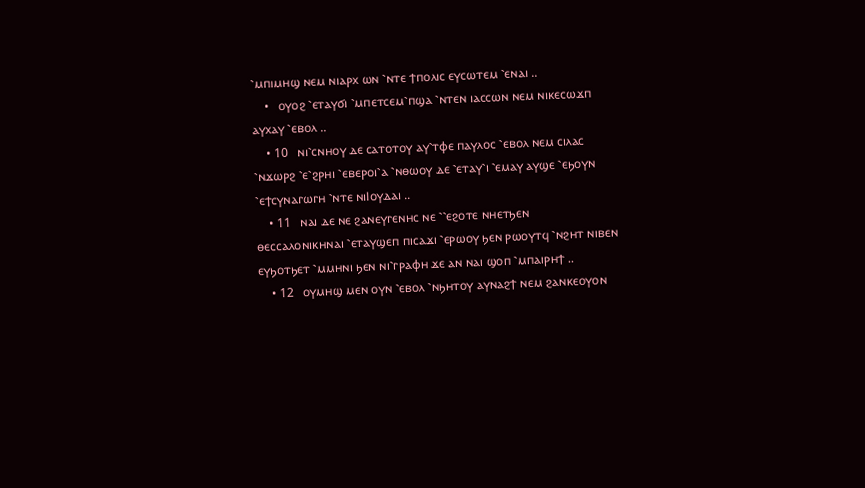⳿ⲙⲡⲓⲙⲏϣ ⲛⲉⲙ ⲛⲓⲁⲣⲭ ⲱⲛ ⳿ⲛⲧⲉ ϯⲡⲟⲗⲓⲥ ⲉⲩⲥⲱⲧⲉⲙ ⳿ⲉⲛⲁⲓ ..
    •   ⲟⲩⲟϩ ⳿ⲉⲧⲁⲩϭⲓ ⳿ⲙⲡⲉⲧⲥⲉⲙ⳿ⲡϣⲁ ⳿ⲛⲧⲉⲛ ⲓⲁⲥⲥⲱⲛ ⲛⲉⲙ ⲛⲓⲕⲉⲥⲱϫⲡ ⲁⲩⲭⲁⲩ ⳿ⲉⲃⲟⲗ ..
    • 10   ⲛⲓ⳿ⲥⲛⲏⲟⲩ ⲇⲉ ⲥⲁⲧⲟⲧⲟⲩ ⲁⲩ⳿ⲧⲫⲉ ⲡⲁⲩⲗⲟⲥ ⳿ⲉⲃⲟⲗ ⲛⲉⲙ ⲥⲓⲗⲁⲥ ⳿ⲛϫⲱⲣϩ ⳿ⲉ⳿ϩⲣⲏⲓ ⳿ⲉⲃⲉⲣⲟⲓ⳿ⲁ ⳿ⲛⲑⲱⲟⲩ ⲇⲉ ⳿ⲉⲧⲁⲩ⳿ⲓ ⳿ⲉⲙⲁⲩ ⲁⲩϣⲉ ⳿ⲉϧⲟⲩⲛ ⳿ⲉϯⲥⲩⲛⲁⲅⲱⲅⲏ ⳿ⲛⲧⲉ ⲛⲓⲒⲟⲩⲇⲁⲓ ..
    • 11   ⲛⲁⲓ ⲇⲉ ⲛⲉ ϩⲁⲛⲉⲩⲅⲉⲛⲏⲥ ⲛⲉ ⳿⳿ⲉϩⲟⲧⲉ ⲛⲏⲉⲧϧⲉⲛ ⲑⲉⲥⲥⲁⲗⲟⲛⲓⲕⲏⲛⲁⲓ ⳿ⲉⲧⲁⲩϣⲉⲡ ⲡⲓⲥⲁϫⲓ ⳿ⲉⲣⲱⲟⲩ ϧⲉⲛ ⲣⲱⲟⲩⲧϥ ⳿ⲛϩⲏⲧ ⲛⲓⲃⲉⲛ ⲉⲩϧⲟⲧϧⲉⲧ ⳿ⲙⲙⲏⲛⲓ ϧⲉⲛ ⲛⲓ⳿ⲅⲣⲁⲫⲏ ϫⲉ ⲁⲛ ⲛⲁⲓ ϣⲟⲡ ⳿ⲙⲡⲁⲓⲣⲏϯ ..
    • 12   ⲟⲩⲙⲏϣ ⲙⲉⲛ ⲟⲩⲛ ⳿ⲉⲃⲟⲗ ⳿ⲛϧⲏⲧⲟⲩ ⲁⲩⲛⲁϩϯ ⲛⲉⲙ ϩⲁⲛⲕⲉⲟⲩⲟⲛ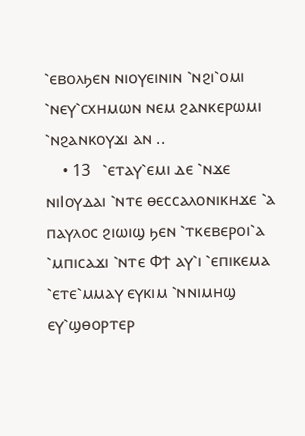⳿ⲉⲃⲟⲗϧⲉⲛ ⲛⲓⲟⲩⲉⲓⲛⲓⲛ ⳿ⲛϩⲓ⳿ⲟⲙⲓ ⳿ⲛⲉⲩ⳿ⲥⲭⲏⲙⲱⲛ ⲛⲉⲙ ϩⲁⲛⲕⲉⲣⲱⲙⲓ ⳿ⲛϩⲁⲛⲕⲟⲩϫⲓ ⲁⲛ ..
    • 13   ⳿ⲉⲧⲁⲩ⳿ⲉⲙⲓ ⲇⲉ ⳿ⲛϫⲉ ⲛⲓⲒⲟⲩⲇⲁⲓ ⳿ⲛⲧⲉ ⲑⲉⲥⲥⲁⲗⲟⲛⲓⲕⲏϫⲉ ⳿ⲁ ⲡⲁⲩⲗⲟⲥ ϩⲓⲱⲓϣ ϧⲉⲛ ⳿ⲧⲕⲉⲃⲉⲣⲟⲓ⳿ⲁ ⳿ⲙⲡⲓⲥⲁϫⲓ ⳿ⲛⲧⲉ Ⲫϯ ⲁⲩ⳿ⲓ ⳿ⲉⲡⲓⲕⲉⲙⲁ ⳿ⲉⲧⲉ⳿ⲙⲙⲁⲩ ⲉⲩⲕⲓⲙ ⳿ⲛⲛⲓⲙⲏϣ ⲉⲩ⳿ϣⲑⲟⲣⲧⲉⲣ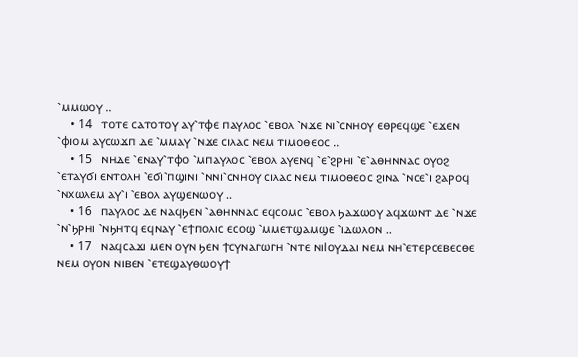⳿ⲙⲙⲱⲟⲩ ..
    • 14   ⲧⲟⲧⲉ ⲥⲁⲧⲟⲧⲟⲩ ⲁⲩ⳿ⲧⲫⲉ ⲡⲁⲩⲗⲟⲥ ⳿ⲉⲃⲟⲗ ⳿ⲛϫⲉ ⲛⲓ⳿ⲥⲛⲏⲟⲩ ⲉⲑⲣⲉϥϣⲉ ⳿ⲉϫⲉⲛ ⳿ⲫⲓⲟⲙ ⲁⲩⲥⲱϫⲡ ⲇⲉ ⳿ⲙⲙⲁⲩ ⳿ⲛϫⲉ ⲥⲓⲗⲁⲥ ⲛⲉⲙ ⲧⲓⲙⲟⲑⲉⲟⲥ ..
    • 15   ⲛⲏⲇⲉ ⳿ⲉⲛⲁⲩ⳿ⲧⲫⲟ ⳿ⲙⲡⲁⲩⲗⲟⲥ ⳿ⲉⲃⲟⲗ ⲁⲩⲉⲛϥ ⳿ⲉ⳿ϩⲣⲏⲓ ⳿ⲉ⳿ⲁⲑⲏⲛⲛⲁⲥ ⲟⲩⲟϩ ⳿ⲉⲧⲁⲩϭⲓ ⲉⲛⲧⲟⲗⲏ ⳿ⲉϭⲓ⳿ⲡϣⲓⲛⲓ ⳿ⲛⲛⲓ⳿ⲥⲛⲏⲟⲩ ⲥⲓⲗⲁⲥ ⲛⲉⲙ ⲧⲓⲙⲟⲑⲉⲟⲥ ϩⲓⲛⲁ ⳿ⲛⲥⲉ⳿ⲓ ϩⲁⲣⲟϥ ⳿ⲛⲭⲱⲗⲉⲙ ⲁⲩ⳿ⲓ ⳿ⲉⲃⲟⲗ ⲁⲩϣⲉⲛⲱⲟⲩ ..
    • 16   ⲡⲁⲩⲗⲟⲥ ⲇⲉ ⲛⲁϥϧⲉⲛ ⳿ⲁⲑⲏⲛⲛⲁⲥ ⲉϥⲥⲟⲙⲥ ⳿ⲉⲃⲟⲗ ϧⲁϫⲱⲟⲩ ⲁϥϫⲱⲛⲧ ⲇⲉ ⳿ⲛϫⲉ ⳿ⲛ⳿ϧⲣⲏⲓ ⳿ⲛϧⲏⲧϥ ⲉϥⲛⲁⲩ ⳿ⲉϯⲡⲟⲗⲓⲥ ⲉⲥⲟϣ ⳿ⲙⲙⲉⲧϣⲁⲙϣⲉ ⳿ⲓⲇⲱⲗⲟⲛ ..
    • 17   ⲛⲁϥⲥⲁϫⲓ ⲙⲉⲛ ⲟⲩⲛ ϧⲉⲛ ϯⲥⲩⲛⲁⲅⲱⲅⲏ ⳿ⲛⲧⲉ ⲛⲓⲒⲟⲩⲇⲁⲓ ⲛⲉⲙ ⲛⲏ⳿ⲉⲧⲉⲣⲥⲉⲃⲉⲥⲑⲉ ⲛⲉⲙ ⲟⲩⲟⲛ ⲛⲓⲃⲉⲛ ⳿ⲉⲧⲉϣⲁⲩⲑⲱⲟⲩϯ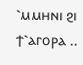⳿ⲙⲙⲏⲛⲓ ϩⲓ ϯ⳿ⲁⲅⲟⲣⲁ ..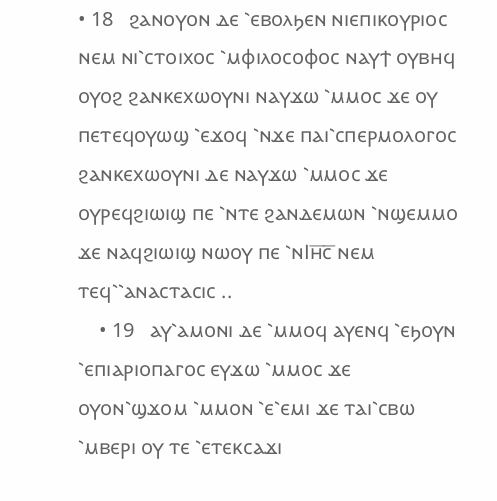• 18   ϩⲁⲛⲟⲩⲟⲛ ⲇⲉ ⳿ⲉⲃⲟⲗϧⲉⲛ ⲛⲓⲉⲡⲓⲕⲟⲩⲣⲓⲟⲥ ⲛⲉⲙ ⲛⲓ⳿ⲥⲧⲟⲓⲭⲟⲥ ⳿ⲙⲫⲓⲗⲟⲥⲟⲫⲟⲥ ⲛⲁⲩϯ ⲟⲩⲃⲏϥ ⲟⲩⲟϩ ϩⲁⲛⲕⲉⲭⲱⲟⲩⲛⲓ ⲛⲁⲩϫⲱ ⳿ⲙⲙⲟⲥ ϫⲉ ⲟⲩ ⲡⲉⲧⲉϥⲟⲩⲱϣ ⳿ⲉϫⲟϥ ⳿ⲛϫⲉ ⲡⲁⲓ⳿ⲥⲡⲉⲣⲙⲟⲗⲟⲅⲟⲥ ϩⲁⲛⲕⲉⲭⲱⲟⲩⲛⲓ ⲇⲉ ⲛⲁⲩϫⲱ ⳿ⲙⲙⲟⲥ ϫⲉ ⲟⲩⲣⲉϥϩⲓⲱⲓϣ ⲡⲉ ⳿ⲛⲧⲉ ϩⲁⲛⲇⲉⲙⲱⲛ ⳿ⲛϣⲉⲙⲙⲟ ϫⲉ ⲛⲁϥϩⲓⲱⲓϣ ⲛⲱⲟⲩ ⲡⲉ ⳿ⲛⲒⲏ̅ⲥ̅ ⲛⲉⲙ ⲧⲉϥ⳿⳿ⲁⲛⲁⲥⲧⲁⲥⲓⲥ ..
    • 19   ⲁⲩ⳿ⲁⲙⲟⲛⲓ ⲇⲉ ⳿ⲙⲙⲟϥ ⲁⲩⲉⲛϥ ⳿ⲉϧⲟⲩⲛ ⳿ⲉⲡⲓⲁⲣⲓⲟⲡⲁⲅⲟⲥ ⲉⲩϫⲱ ⳿ⲙⲙⲟⲥ ϫⲉ ⲟⲩⲟⲛ⳿ϣϫⲟⲙ ⳿ⲙⲙⲟⲛ ⳿ⲉ⳿ⲉⲙⲓ ϫⲉ ⲧⲁⲓ⳿ⲥⲃⲱ ⳿ⲙⲃⲉⲣⲓ ⲟⲩ ⲧⲉ ⳿ⲉⲧⲉⲕⲥⲁϫⲓ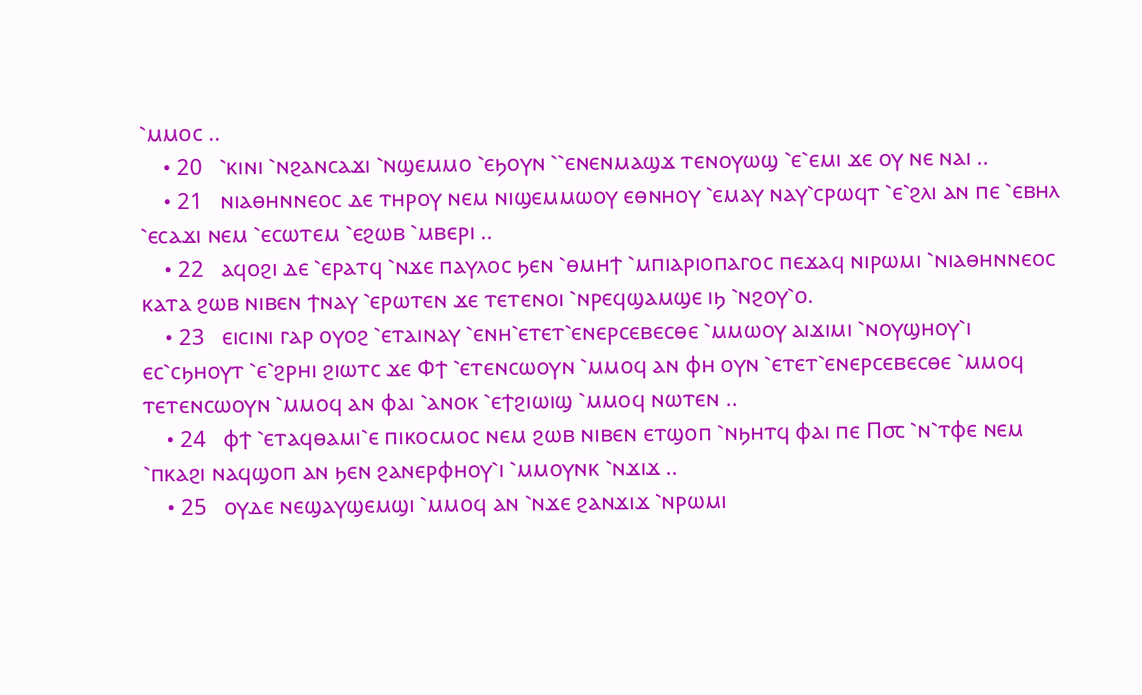⳿ⲙⲙⲟⲥ ..
    • 20   ⳿ⲕⲓⲛⲓ ⳿ⲛϩⲁⲛⲥⲁϫⲓ ⳿ⲛϣⲉⲙⲙⲟ ⳿ⲉϧⲟⲩⲛ ⳿⳿ⲉⲛⲉⲛⲙⲁϣϫ ⲧⲉⲛⲟⲩⲱϣ ⳿ⲉ⳿ⲉⲙⲓ ϫⲉ ⲟⲩ ⲛⲉ ⲛⲁⲓ ..
    • 21   ⲛⲓⲁⲑⲏⲛⲛⲉⲟⲥ ⲇⲉ ⲧⲏⲣⲟⲩ ⲛⲉⲙ ⲛⲓϣⲉⲙⲙⲱⲟⲩ ⲉⲑⲛⲏⲟⲩ ⳿ⲉⲙⲁⲩ ⲛⲁⲩ⳿ⲥⲣⲱϥⲧ ⳿ⲉ⳿ϩⲗⲓ ⲁⲛ ⲡⲉ ⳿ⲉⲃⲏⲗ ⳿ⲉⲥⲁϫⲓ ⲛⲉⲙ ⳿ⲉⲥⲱⲧⲉⲙ ⳿ⲉϩⲱⲃ ⳿ⲙⲃⲉⲣⲓ ..
    • 22   ⲁϥⲟϩⲓ ⲇⲉ ⳿ⲉⲣⲁⲧϥ ⳿ⲛϫⲉ ⲡⲁⲩⲗⲟⲥ ϧⲉⲛ ⳿ⲑⲙⲏϯ ⳿ⲙⲡⲓⲁⲣⲓⲟⲡⲁⲅⲟⲥ ⲡⲉϫⲁϥ ⲛⲓⲣⲱⲙⲓ ⳿ⲛⲓⲁⲑⲏⲛⲛⲉⲟⲥ ⲕⲁⲧⲁ ϩⲱⲃ ⲛⲓⲃⲉⲛ ϯⲛⲁⲩ ⳿ⲉⲣⲱⲧⲉⲛ ϫⲉ ⲧⲉⲧⲉⲛⲟⲓ ⳿ⲛⲣⲉϥϣⲁⲙϣⲉ ⲓϧ ⳿ⲛϩⲟⲩ⳿ⲟ.
    • 23   ⲉⲓⲥⲓⲛⲓ ⲅⲁⲣ ⲟⲩⲟϩ ⳿ⲉⲧⲁⲓⲛⲁⲩ ⳿ⲉⲛⲏ⳿ⲉⲧⲉⲧ⳿ⲉⲛⲉⲣⲥⲉⲃⲉⲥⲑⲉ ⳿ⲙⲙⲱⲟⲩ ⲁⲓϫⲓⲙⲓ ⳿ⲛⲟⲩϣⲏⲟⲩ⳿ⲓ ⲉⲥ⳿ⲥϧⲏⲟⲩⲧ ⳿ⲉ⳿ϩⲣⲏⲓ ϩⲓⲱⲧⲥ ϫⲉ Ⲫϯ ⳿ⲉⲧⲉⲛⲥⲱⲟⲩⲛ ⳿ⲙⲙⲟϥ ⲁⲛ ⲫⲏ ⲟⲩⲛ ⳿ⲉⲧⲉⲧ⳿ⲉⲛⲉⲣⲥⲉⲃⲉⲥⲑⲉ ⳿ⲙⲙⲟϥ ⲧⲉⲧⲉⲛⲥⲱⲟⲩⲛ ⳿ⲙⲙⲟϥ ⲁⲛ ⲫⲁⲓ ⳿ⲁⲛⲟⲕ ⳿ⲉϯϩⲓⲱⲓϣ ⳿ⲙⲙⲟϥ ⲛⲱⲧⲉⲛ ..
    • 24   ⲫϯ ⳿ⲉⲧⲁϥⲑⲁⲙⲓ⳿ⲉ ⲡⲓⲕⲟⲥⲙⲟⲥ ⲛⲉⲙ ϩⲱⲃ ⲛⲓⲃⲉⲛ ⲉⲧϣⲟⲡ ⳿ⲛϧⲏⲧϥ ⲫⲁⲓ ⲡⲉ Ⲡ⳪ ⳿ⲛ⳿ⲧⲫⲉ ⲛⲉⲙ ⳿ⲡⲕⲁϩⲓ ⲛⲁϥϣⲟⲡ ⲁⲛ ϧⲉⲛ ϩⲁⲛⲉⲣⲫⲏⲟⲩ⳿ⲓ ⳿ⲙⲙⲟⲩⲛⲕ ⳿ⲛϫⲓϫ ..
    • 25   ⲟⲩⲇⲉ ⲛⲉϣⲁⲩϣⲉⲙϣⲓ ⳿ⲙⲙⲟϥ ⲁⲛ ⳿ⲛϫⲉ ϩⲁⲛϫⲓϫ ⳿ⲛⲣⲱⲙⲓ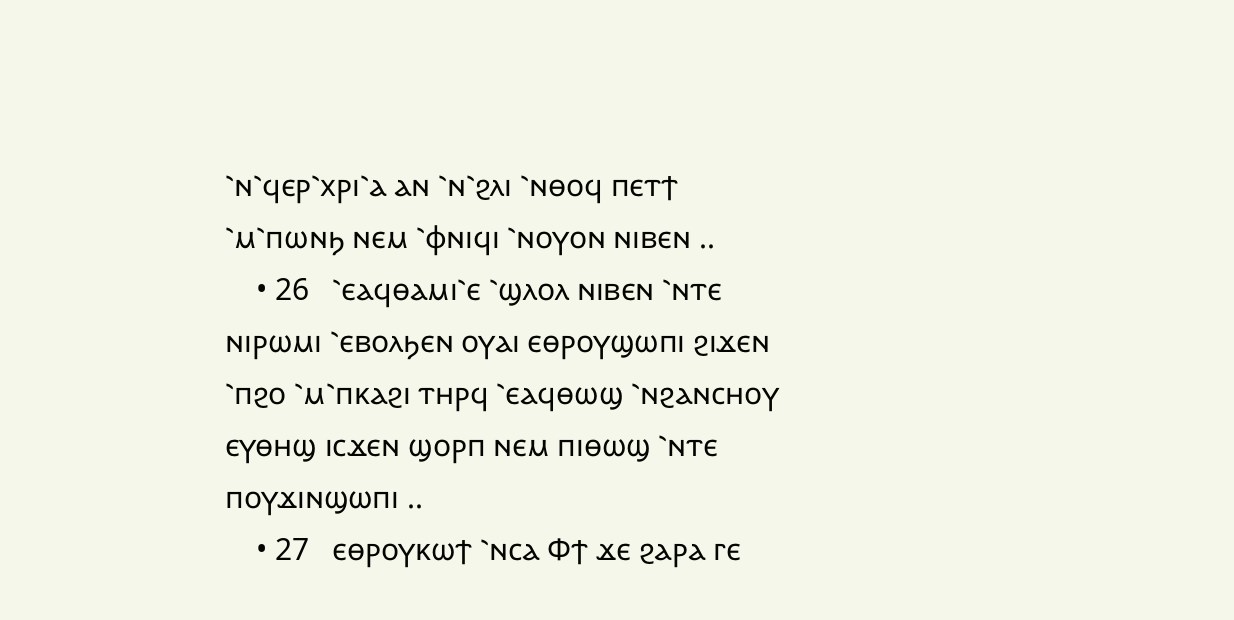⳿ⲛ⳿ϥⲉⲣ⳿ⲭⲣⲓ⳿ⲁ ⲁⲛ ⳿ⲛ⳿ϩⲗⲓ ⳿ⲛⲑⲟϥ ⲡⲉⲧϯ ⳿ⲙ⳿ⲡⲱⲛϧ ⲛⲉⲙ ⳿ⲫⲛⲓϥⲓ ⳿ⲛⲟⲩⲟⲛ ⲛⲓⲃⲉⲛ ..
    • 26   ⳿ⲉⲁϥⲑⲁⲙⲓ⳿ⲉ ⳿ϣⲗⲟⲗ ⲛⲓⲃⲉⲛ ⳿ⲛⲧⲉ ⲛⲓⲣⲱⲙⲓ ⳿ⲉⲃⲟⲗϧⲉⲛ ⲟⲩⲁⲓ ⲉⲑⲣⲟⲩϣⲱⲡⲓ ϩⲓϫⲉⲛ ⳿ⲡϩⲟ ⳿ⲙ⳿ⲡⲕⲁϩⲓ ⲧⲏⲣϥ ⳿ⲉⲁϥⲑⲱϣ ⳿ⲛϩⲁⲛⲥⲏⲟⲩ ⲉⲩⲑⲏϣ ⲓⲥϫⲉⲛ ϣⲟⲣⲡ ⲛⲉⲙ ⲡⲓⲑⲱϣ ⳿ⲛⲧⲉ ⲡⲟⲩϫⲓⲛϣⲱⲡⲓ ..
    • 27   ⲉⲑⲣⲟⲩⲕⲱϯ ⳿ⲛⲥⲁ Ⲫϯ ϫⲉ ϩⲁⲣⲁ ⲅⲉ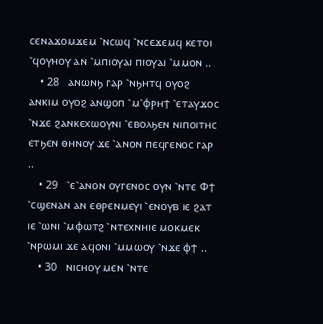ⲥⲉⲛⲁϫⲟⲙϫⲉⲙ ⳿ⲛⲥⲱϥ ⳿ⲛⲥⲉϫⲉⲙϥ ⲕⲉⲧⲟⲓ ⳿ϥⲟⲩⲏⲟⲩ ⲁⲛ ⳿ⲙⲡⲓⲟⲩⲁⲓ ⲡⲓⲟⲩⲁⲓ ⳿ⲙⲙⲟⲛ ..
    • 28   ⲁⲛⲱⲛϧ ⲅⲁⲣ ⳿ⲛϧⲏⲧϥ ⲟⲩⲟϩ ⲁⲛⲕⲓⲙ ⲟⲩⲟϩ ⲁⲛϣⲟⲡ ⳿ⲙ⳿ⲫⲣⲏϯ ⳿ⲉⲧⲁⲩϫⲟⲥ ⳿ⲛϫⲉ ϩⲁⲛⲕⲉⲭⲱⲟⲩⲛⲓ ⳿ⲉⲃⲟⲗϧⲉⲛ ⲛⲓⲡⲟⲓⲧⲏⲥ ⲉⲧϧⲉⲛ ⲑⲏⲛⲟⲩ ϫⲉ ⳿ⲁⲛⲟⲛ ⲡⲉϥⲅⲉⲛⲟⲥ ⲅⲁⲣ ..
    • 29   ⳿ⲉ⳿ⲁⲛⲟⲛ ⲟⲩⲅⲉⲛⲟⲥ ⲟⲩⲛ ⳿ⲛⲧⲉ Ⲫϯ ⳿ⲥϣⲉⲛⲁⲛ ⲁⲛ ⲉⲑⲣⲉⲛⲙⲉⲩⲓ ⳿ⲉⲛⲟⲩⲃ ⲓⲉ ϩⲁⲧ ⲓⲉ ⳿ⲱⲛⲓ ⳿ⲙⲫⲱⲧϩ ⳿ⲛⲧⲉⲭⲛⲏⲓⲉ ⲙⲟⲕⲙⲉⲕ ⳿ⲛⲣⲱⲙⲓ ϫⲉ ⲁϥⲟⲛⲓ ⳿ⲙⲙⲱⲟⲩ ⳿ⲛϫⲉ ⲫϯ ..
    • 30   ⲛⲓⲥⲏⲟⲩ ⲙⲉⲛ ⳿ⲛⲧⲉ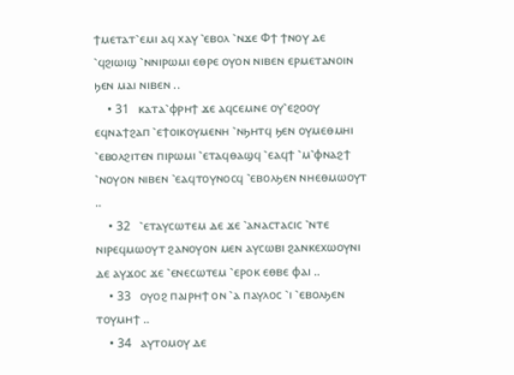ϯⲙⲉⲧⲁⲧ⳿ⲉⲙⲓ ⲁϥ ⲭⲁⲩ ⳿ⲉⲃⲟⲗ ⳿ⲛϫⲉ Ⲫϯ ϯⲛⲟⲩ ⲇⲉ ⳿ϥϩⲓⲱⲓϣ ⳿ⲛⲛⲓⲣⲱⲙⲓ ⲉⲑⲣⲉ ⲟⲩⲟⲛ ⲛⲓⲃⲉⲛ ⲉⲣⲙⲉⲧⲁⲛⲟⲓⲛ ϧⲉⲛ ⲙⲁⲓ ⲛⲓⲃⲉⲛ ..
    • 31   ⲕⲁⲧⲁ⳿ⲫⲣⲏϯ ϫⲉ ⲁϥⲥⲉⲙⲛⲉ ⲟⲩ⳿ⲉϩⲟⲟⲩ ⲉϥⲛⲁϯϩⲁⲡ ⳿ⲉϯⲟⲓⲕⲟⲩⲙⲉⲛⲏ ⳿ⲛϧⲏⲧϥ ϧⲉⲛ ⲟⲩⲙⲉⲑⲙⲏⲓ ⳿ⲉⲃⲟⲗϩⲓⲧⲉⲛ ⲡⲓⲣⲱⲙⲓ ⳿ⲉⲧⲁϥⲑⲁϣϥ ⳿ⲉⲁϥϯ ⳿ⲙ⳿ⲫⲛⲁϩϯ ⳿ⲛⲟⲩⲟⲛ ⲛⲓⲃⲉⲛ ⳿ⲉⲁϥⲧⲟⲩⲛⲟⲥϥ ⳿ⲉⲃⲟⲗϧⲉⲛ ⲛⲏⲉⲑⲙⲱⲟⲩⲧ ..
    • 32   ⳿ⲉⲧⲁⲩⲥⲱⲧⲉⲙ ⲇⲉ ϫⲉ ⳿ⲁⲛⲁⲥⲧⲁⲥⲓⲥ ⳿ⲛⲧⲉ ⲛⲓⲣⲉϥⲙⲱⲟⲩⲧ ϩⲁⲛⲟⲩⲟⲛ ⲙⲉⲛ ⲁⲩⲥⲱⲃⲓ ϩⲁⲛⲕⲉⲭⲱⲟⲩⲛⲓ ⲇⲉ ⲁⲩϫⲟⲥ ϫⲉ ⳿ⲉⲛⲉⲥⲱⲧⲉⲙ ⳿ⲉⲣⲟⲕ ⲉⲑⲃⲉ ⲫⲁⲓ ..
    • 33   ⲟⲩⲟϩ ⲡⲁⲓⲣⲏϯ ⲟⲛ ⳿ⲁ ⲡⲁⲩⲗⲟⲥ ⳿ⲓ ⳿ⲉⲃⲟⲗϧⲉⲛ ⲧⲟⲩⲙⲏϯ ..
    • 34   ⲁⲩⲧⲟⲙⲟⲩ ⲇⲉ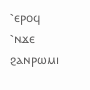⳿ⲉⲣⲟϥ ⳿ⲛϫⲉ ϩⲁⲛⲣⲱⲙⲓ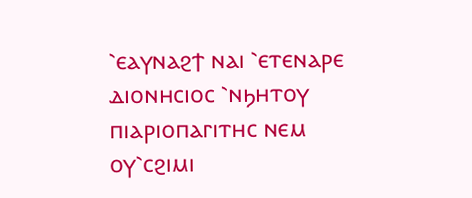⳿ⲉⲁⲩⲛⲁϩϯ ⲛⲁⲓ ⳿ⲉⲧⲉⲛⲁⲣⲉ ⲇⲓⲟⲛⲏⲥⲓⲟⲥ ⳿ⲛϧⲏⲧⲟⲩ ⲡⲓⲁⲣⲓⲟⲡⲁⲅⲓⲧⲏⲥ ⲛⲉⲙ ⲟⲩ⳿ⲥϩⲓⲙⲓ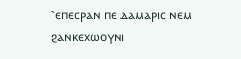⳿ⲉⲡⲉⲥⲣⲁⲛ ⲡⲉ ⲇⲁⲙⲁⲣⲓⲥ ⲛⲉⲙ ϩⲁⲛⲕⲉⲭⲱⲟⲩⲛⲓ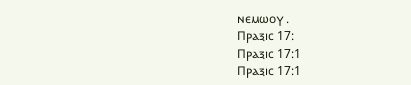ⲛⲉⲙⲱⲟⲩ .
Ⲡⲣⲁⲝⲓⲥ 17:
Ⲡⲣⲁⲝⲓⲥ 17:1
Ⲡⲣⲁⲝⲓⲥ 17:1